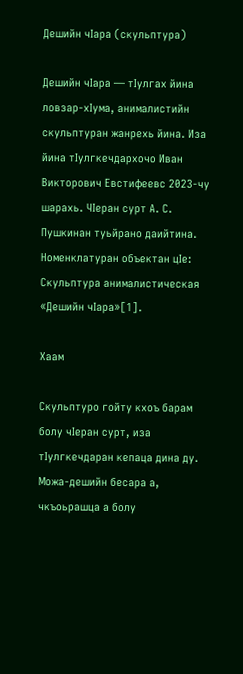Дешийн чӀара (скульптура)

Дешийн чӀара — тӀулгах йина ловзар-хӀума, анималистийн скульптуран жанрехь йина. Иза йина тӀулгкечдархочо Иван Викторович Евстифеевс 2023-чу шарахь. ЧӀеран сурт А. С. Пушкинан туьйрано даийтина. Номенклатуран объектан цӀе: Скульптура анималистическая «Дешийн чӀара»[1].

Хаам

Скульптуро гойту кхоъ барам болу чӀеран сурт, иза тӀулгкечдаран кепаца дина ду. Можа-дешийн бесара а, чкъоьрашца а болу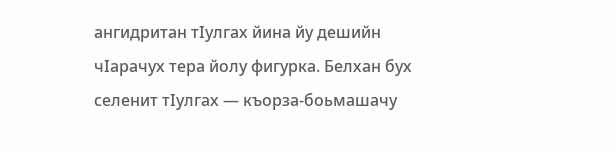ангидритан тӀулгах йина йу дешийн чӀарачух тера йолу фигурка. Белхан бух селенит тӀулгах — къорза-боьмашачу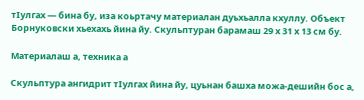тӀулгах — бина бу, иза коьртачу материалан дуьхьалла кхуллу. Объект Борнуковски хьехахь йина йу. Скульптуран барамаш 29 х 31 х 13 см бу.

Материалаш а, техника а

Скульптура ангидрит тӀулгах йина йу, цуьнан башха можа-дешийн бос а,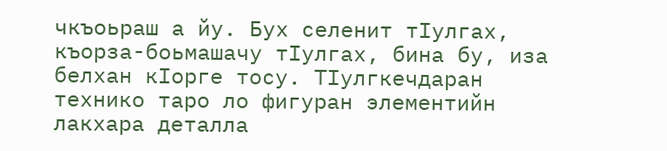чкъоьраш а йу. Бух селенит тӀулгах, къорза-боьмашачу тӀулгах, бина бу, иза белхан кӀорге тосу. ТӀулгкечдаран технико таро ло фигуран элементийн лакхара деталла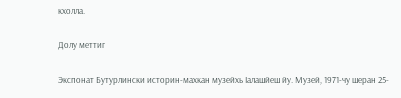кхолла.

Долу меттиг

Экспонат Бутурлински историн-махкан музейхь Ӏалашйеш йу. Музей, 1971-чу шеран 25-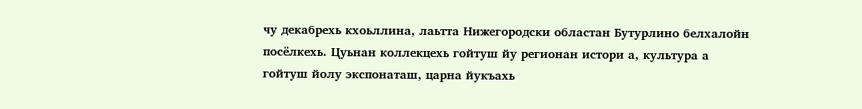чу декабрехь кхоьллина, лаьтта Нижегородски областан Бутурлино белхалойн посёлкехь. Цуьнан коллекцехь гойтуш йу регионан истори а, культура а гойтуш йолу экспонаташ, царна йукъахь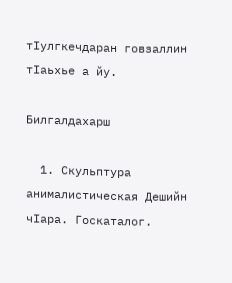тӀулгкечдаран говзаллин тӀаьхье а йу.

Билгалдахарш

  1. Скульптура анималистическая Дешийн чӀара. Госкаталог.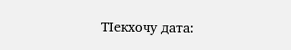ТӀекхочу дата: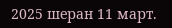2025 шеран 11 март.